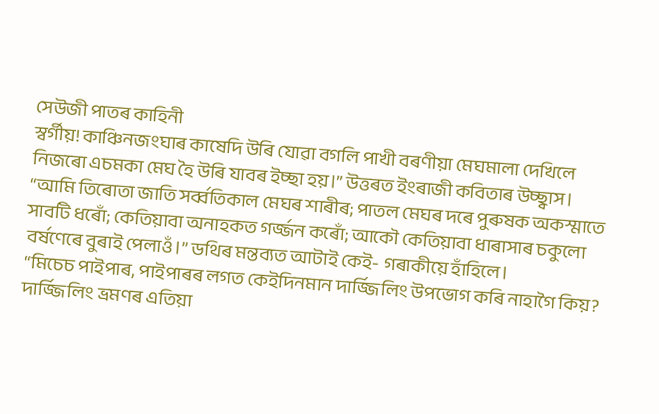সেউজী পাতৰ কাহিনী
স্বৰ্গীয়! কাঞ্চিনজংঘাৰ কাষেদি উৰি যোৱা বগলি পাখী বৰণীয়া মেঘমালা দেখিলে নিজৰো এচমকা মেঘ হৈ উৰি যাবৰ ইচ্ছা হয়।” উত্তৰত ইংৰাজী কবিতাৰ উচ্ছ্বাস।
“আমি তিৰোতা জাতি সৰ্ব্বতিকাল মেঘৰ শাৰীৰ; পাতল মেঘৰ দৰে পুৰুষক অকস্মাতে সাবটি ধৰোঁ; কেতিয়াবা অনাহকত গৰ্জ্জন কৰোঁ; আকৌ কেতিয়াবা ধাৰাসাৰ চকুলো বৰ্ষণেৰে বুৰাই পেলাওঁ।” ডথিৰ মন্তব্যত আটাই কেই- গৰাকীয়ে হাঁহিলে।
“মিচেচ পাইপাৰ, পাইপাৰৰ লগত কেইদিনমান দাৰ্জ্জিলিং উপভোগ কৰি নাহাগৈ কিয়? দাৰ্জ্জিলিং ভ্ৰমণৰ এতিয়া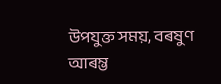উপযুক্ত সময়, বৰষুণ আৰম্ভ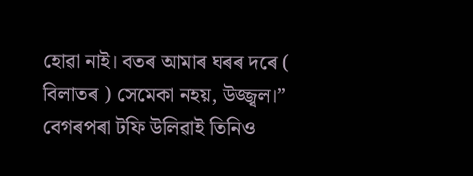হোৱা নাই। বতৰ আমাৰ ঘৰৰ দৰে ( বিলাতৰ ) সেমেকা নহয়, উজ্জ্বল।” বেগৰপৰা টফি উলিৱাই তিনিও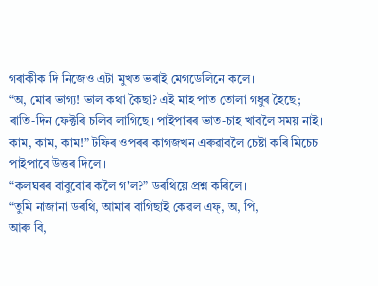গৰাকীক দি নিজেও এটা মুখত ভৰাই মেগডেলিনে কলে।
“অ, মোৰ ভাগ্য! ভাল কথা কৈছা? এই মাহ পাত তোলা গধুৰ হৈছে; ৰাতি-দিন ফেক্টৰি চলিব লাগিছে। পাইপাৰৰ ভাত-চাহ খাবলৈ সময় নাই। কাম, কাম, কাম!” টফিৰ ওপৰৰ কাগজখন এৰুৱাবলৈ চেষ্টা কৰি মিচেচ পাইপাবে উত্তৰ দিলে।
“কলঘৰৰ বাবুবোৰ কলৈ গ'ল?” ডৰথিয়ে প্ৰশ্ন কৰিলে।
“তুমি নাজানা ডৰথি, আমাৰ বাগিছাই কেৱল এফ্, অ, পি,
আৰু বি,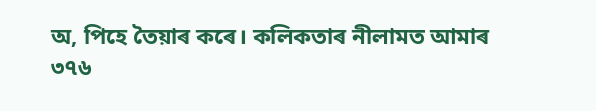অ, পিহে তৈয়াৰ কৰে। কলিকতাৰ নীলামত আমাৰ
৩৭৬